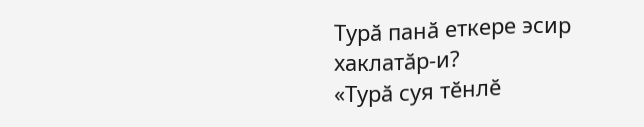Турӑ панӑ еткере эсир хаклатӑр-и?
«Турӑ суя тӗнлӗ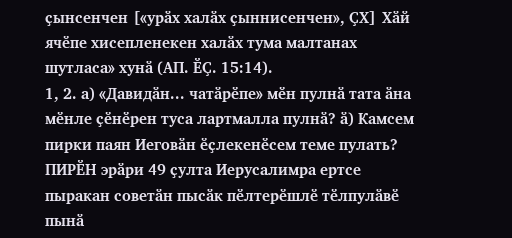ҫынсенчен [«урӑх халӑх ҫыннисенчен», ҪХ] Хӑй ячӗпе хисепленекен халӑх тума малтанах шутласа» хунӑ (АП. ӖҪ. 15:14).
1, 2. а) «Давидӑн... чатӑрӗпе» мӗн пулнӑ тата ӑна мӗнле ҫӗнӗрен туса лартмалла пулнӑ? ӑ) Камсем пирки паян Иеговӑн ӗҫлекенӗсем теме пулать?
ПИРӖН эрӑри 49 ҫулта Иерусалимра ертсе пыракан советӑн пысӑк пӗлтерӗшлӗ тӗлпулӑвӗ пынӑ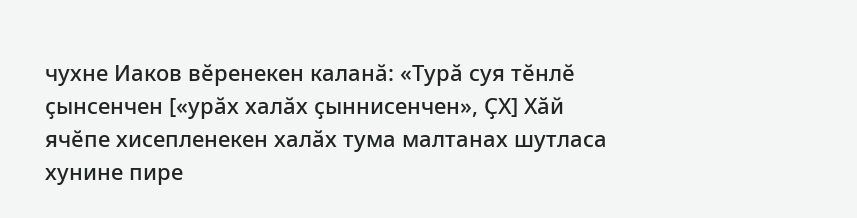чухне Иаков вӗренекен каланӑ: «Турӑ суя тӗнлӗ ҫынсенчен [«урӑх халӑх ҫыннисенчен», ҪХ] Хӑй ячӗпе хисепленекен халӑх тума малтанах шутласа хунине пире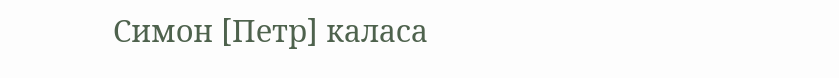Симон [Петр] каласа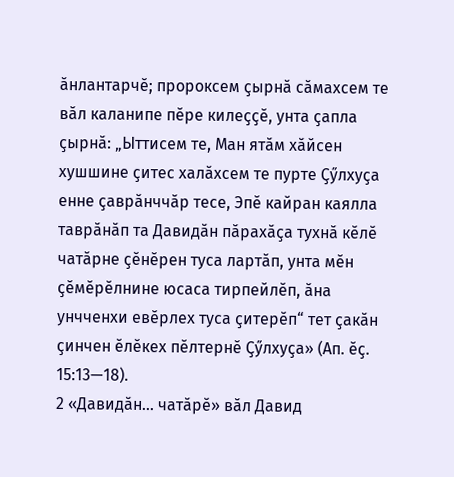ӑнлантарчӗ; пророксем ҫырнӑ сӑмахсем те вӑл каланипе пӗре килеҫҫӗ, унта ҫапла ҫырнӑ: „Ыттисем те, Ман ятӑм хӑйсен хушшине ҫитес халӑхсем те пурте Ҫӳлхуҫа енне ҫаврӑнччӑр тесе, Эпӗ кайран каялла таврӑнӑп та Давидӑн пӑрахӑҫа тухнӑ кӗлӗ чатӑрне ҫӗнӗрен туса лартӑп, унта мӗн ҫӗмӗрӗлнине юсаса тирпейлӗп, ӑна унчченхи евӗрлех туса ҫитерӗп“ тет ҫакӑн ҫинчен ӗлӗкех пӗлтернӗ Ҫӳлхуҫа» (Ап. ӗҫ. 15:13—18).
2 «Давидӑн... чатӑрӗ» вӑл Давид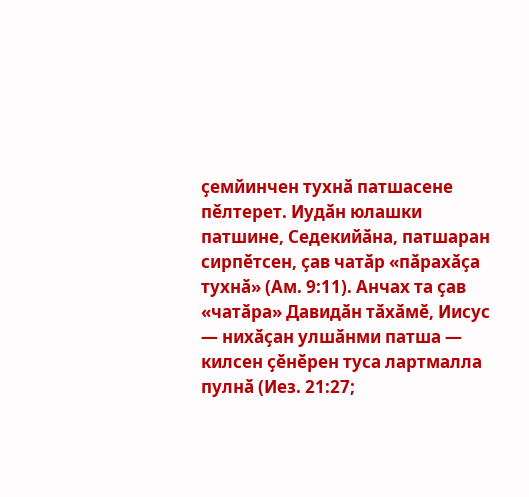ҫемйинчен тухнӑ патшасене пӗлтерет. Иудӑн юлашки патшине, Седекийӑна, патшаран сирпӗтсен, ҫав чатӑр «пӑрахӑҫа тухнӑ» (Ам. 9:11). Анчах та ҫав «чатӑра» Давидӑн тӑхӑмӗ, Иисус — нихӑҫан улшӑнми патша — килсен ҫӗнӗрен туса лартмалла пулнӑ (Иез. 21:27;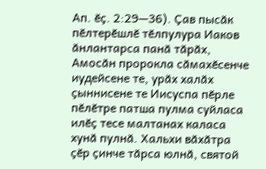Ап. ӗҫ. 2:29—36). Ҫав пысӑк пӗлтерӗшлӗ тӗлпулура Иаков ӑнлантарса панӑ тӑрӑх, Амосӑн пророкла сӑмахӗсенче иудейсене те, урӑх халӑх ҫыннисене те Иисуспа пӗрле пӗлӗтре патша пулма суйласа илӗҫ тесе малтанах каласа хунӑ пулнӑ. Хальхи вӑхӑтра ҫӗр ҫинче тӑрса юлнӑ, святой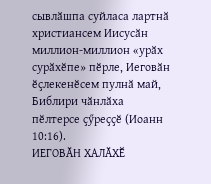сывлӑшпа суйласа лартнӑ христиансем Иисусӑн миллион-миллион «урӑх сурӑхӗпе» пӗрле, Иеговӑн ӗҫлекенӗсем пулнӑ май, Библири чӑнлӑха пӗлтерсе ҫӳреҫҫӗ (Иоанн 10:16).
ИЕГОВӐН ХАЛӐХӖ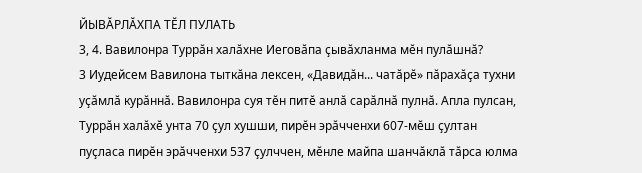ЙЫВӐРЛӐХПА ТӖЛ ПУЛАТЬ
3, 4. Вавилонра Туррӑн халӑхне Иеговӑпа ҫывӑхланма мӗн пулӑшнӑ?
3 Иудейсем Вавилона тыткӑна лексен, «Давидӑн... чатӑрӗ» пӑрахӑҫа тухни уҫӑмлӑ курӑннӑ. Вавилонра суя тӗн питӗ анлӑ сарӑлнӑ пулнӑ. Апла пулсан, Туррӑн халӑхӗ унта 70 ҫул хушши, пирӗн эрӑчченхи 607-мӗш ҫултан пуҫласа пирӗн эрӑчченхи 537 ҫулччен, мӗнле майпа шанчӑклӑ тӑрса юлма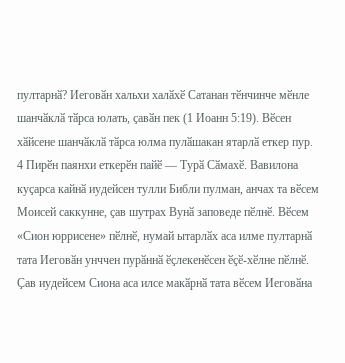пултарнӑ? Иеговӑн хальхи халӑхӗ Сатанан тӗнчинче мӗнле шанчӑклӑ тӑрса юлать, ҫавӑн пек (1 Иоанн 5:19). Вӗсен хӑйсене шанчӑклӑ тӑрса юлма пулӑшакан ятарлӑ еткер пур.
4 Пирӗн паянхи еткерӗн пайӗ — Турӑ Сӑмахӗ. Вавилона куҫарса кайнӑ иудейсен тулли Библи пулман, анчах та вӗсем Моисей саккунне, ҫав шутрах Вунӑ заповеде пӗлнӗ. Вӗсем «Сион юррисене» пӗлнӗ, нумай ытарлӑх аса илме пултарнӑ тата Иеговӑн унччен пурӑннӑ ӗҫлекенӗсен ӗҫӗ-хӗлне пӗлнӗ. Ҫав иудейсем Сиона аса илсе макӑрнӑ тата вӗсем Иеговӑна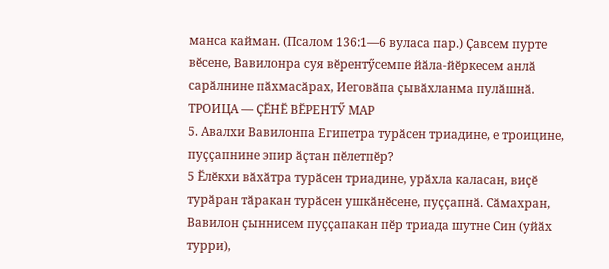манса кайман. (Псалом 136:1—6 вуласа пар.) Ҫавсем пурте вӗсене, Вавилонра суя вӗрентӳсемпе йӑла-йӗркесем анлӑ сарӑлнине пӑхмасӑрах, Иеговӑпа ҫывӑхланма пулӑшнӑ.
ТРОИЦА — ҪӖНӖ ВӖРЕНТӲ МАР
5. Авалхи Вавилонпа Египетра турӑсен триадине, е троицине, пуҫҫапнине эпир ӑҫтан пӗлетпӗр?
5 Ӗлӗкхи вӑхӑтра турӑсен триадине, урӑхла каласан, виҫӗ турӑран тӑракан турӑсен ушкӑнӗсене, пуҫҫапнӑ. Сӑмахран, Вавилон ҫыннисем пуҫҫапакан пӗр триада шутне Син (уйӑх турри),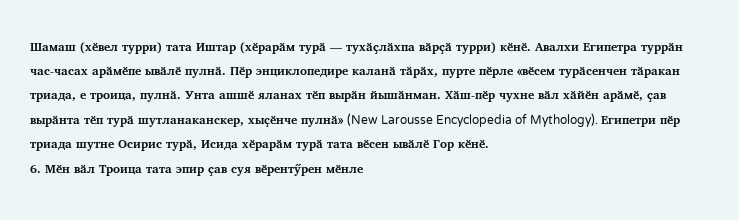Шамаш (хӗвел турри) тата Иштар (хӗрарӑм турӑ — тухӑҫлӑхпа вӑрҫӑ турри) кӗнӗ. Авалхи Египетра туррӑн час-часах арӑмӗпе ывӑлӗ пулнӑ. Пӗр энциклопедире каланӑ тӑрӑх, пурте пӗрле «вӗсем турӑсенчен тӑракан триада, е троица, пулнӑ. Унта ашшӗ яланах тӗп вырӑн йышӑнман. Хӑш-пӗр чухне вӑл хӑйӗн арӑмӗ, ҫав вырӑнта тӗп турӑ шутланаканскер, хыҫӗнче пулнӑ» (New Larousse Encyclopedia of Mythology). Египетри пӗр триада шутне Осирис турӑ, Исида хӗрарӑм турӑ тата вӗсен ывӑлӗ Гор кӗнӗ.
6. Мӗн вӑл Троица тата эпир ҫав суя вӗрентӳрен мӗнле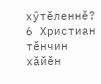хӳтӗленнӗ?
6 Христиан тӗнчин хӑйӗн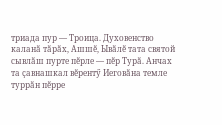триада пур — Троица. Духовенство каланӑ тӑрӑх, Ашшӗ, Ывӑлӗ тата святой сывлӑш пурте пӗрле — пӗр Турӑ. Анчах та ҫавнашкал вӗрентӳ Иеговӑна темле туррӑн пӗрре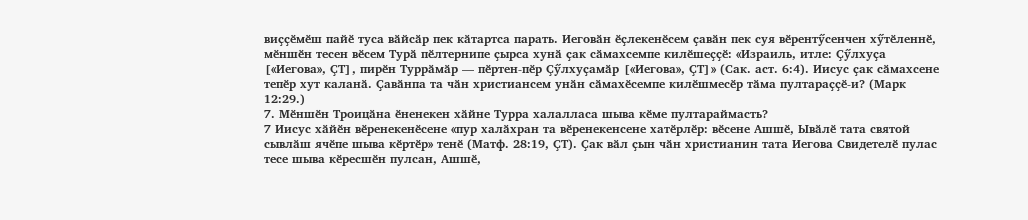виҫҫӗмӗш пайӗ туса вӑйсӑр пек кӑтартса парать. Иеговӑн ӗҫлекенӗсем ҫавӑн пек суя вӗрентӳсенчен хӳтӗленнӗ, мӗншӗн тесен вӗсем Турӑ пӗлтернипе ҫырса хунӑ ҫак сӑмахсемпе килӗшеҫҫӗ: «Израиль, итле: Ҫӳлхуҫа [«Иегова», ҪТ], пирӗн Туррӑмӑр — пӗртен-пӗр Ҫӳлхуҫамӑр [«Иегова», ҪТ]» (Сак. аст. 6:4). Иисус ҫак сӑмахсене тепӗр хут каланӑ. Ҫавӑнпа та чӑн христиансем унӑн сӑмахӗсемпе килӗшмесӗр тӑма пултараҫҫӗ-и? (Марк 12:29.)
7. Мӗншӗн Троицӑна ӗненекен хӑйне Турра халалласа шыва кӗме пултараймасть?
7 Иисус хӑйӗн вӗренекенӗсене «пур халӑхран та вӗренекенсене хатӗрлӗр: вӗсене Ашшӗ, Ывӑлӗ тата святой сывлӑш ячӗпе шыва кӗртӗр» тенӗ (Матф. 28:19, ҪТ). Ҫак вӑл ҫын чӑн христианин тата Иегова Свидетелӗ пулас тесе шыва кӗресшӗн пулсан, Ашшӗ,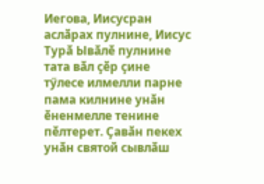Иегова, Иисусран аслӑрах пулнине, Иисус Турӑ Ывӑлӗ пулнине тата вӑл ҫӗр ҫине тӳлесе илмелли парне пама килнине унӑн ӗненмелле тенине пӗлтерет. Ҫавӑн пекех унӑн святой сывлӑш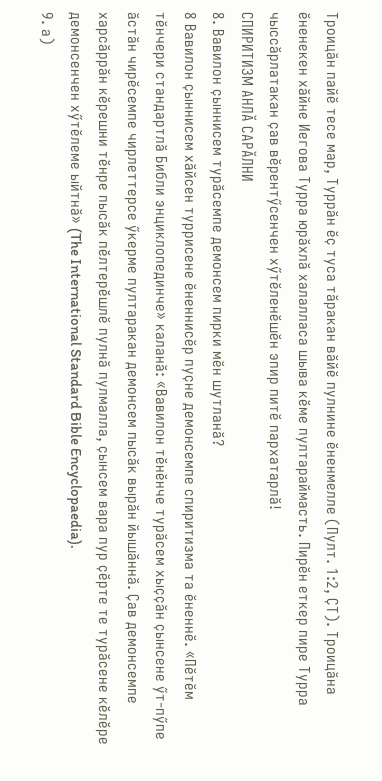Троицӑн пайӗ тесе мар, Туррӑн ӗҫ туса тӑракан вӑйӗ пулнине ӗненмелле (Пулт. 1:2, ҪТ). Троицӑна ӗненекен хӑйне Иегова Турра юрӑхлӑ халалласа шыва кӗме пултараймасть. Пирӗн еткер пире Турра чыссӑрлатакан ҫав вӗрентӳсенчен хӳтӗленӗшӗн эпир питӗ пархатарлӑ!
СПИРИТИЗМ АНЛӐ САРӐЛНИ
8. Вавилон ҫыннисем турӑсемпе демонсем пирки мӗн шутланӑ?
8 Вавилон ҫыннисем хӑйсен туррисене ӗненнисӗр пуҫне демонсемпе спиритизма та ӗненнӗ. «Пӗтӗм тӗнчери стандартлӑ Библи энциклопединче» каланӑ: «Вавилон тӗнӗнче турӑсем хыҫҫӑн ҫынсене ӳт-пӳпе ӑстӑн чирӗсемпе чирлеттерсе ӳкерме пултаракан демонсем пысӑк вырӑн йышӑннӑ. Ҫав демонсемпе харсӑррӑн кӗрешни тӗнре пысӑк пӗлтерӗшлӗ пулнӑ пулмалла, ҫынсем вара пур ҫӗрте те турӑсене кӗлӗре демонсенчен хӳтӗлеме ыйтнӑ» (The International Standard Bible Encyclopaedia).
9. а)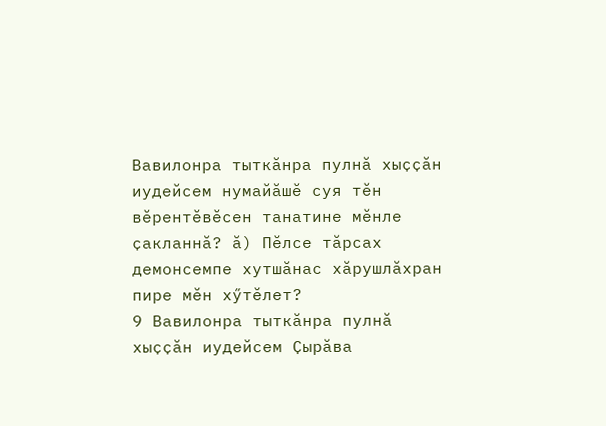Вавилонра тыткӑнра пулнӑ хыҫҫӑн иудейсем нумайӑшӗ суя тӗн вӗрентӗвӗсен танатине мӗнле ҫакланнӑ? ӑ) Пӗлсе тӑрсах демонсемпе хутшӑнас хӑрушлӑхран пире мӗн хӳтӗлет?
9 Вавилонра тыткӑнра пулнӑ хыҫҫӑн иудейсем Ҫырӑва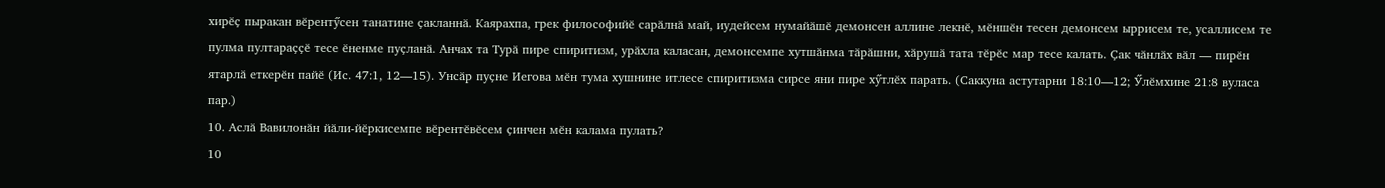хирӗҫ пыракан вӗрентӳсен танатине ҫакланнӑ. Каярахпа, грек философийӗ сарӑлнӑ май, иудейсем нумайӑшӗ демонсен аллине лекнӗ, мӗншӗн тесен демонсем ыррисем те, усаллисем те пулма пултараҫҫӗ тесе ӗненме пуҫланӑ. Анчах та Турӑ пире спиритизм, урӑхла каласан, демонсемпе хутшӑнма тӑрӑшни, хӑрушӑ тата тӗрӗс мар тесе калать. Ҫак чӑнлӑх вӑл — пирӗн ятарлӑ еткерӗн пайӗ (Ис. 47:1, 12—15). Унсӑр пуҫне Иегова мӗн тума хушнине итлесе спиритизма сирсе яни пире хӳтлӗх парать. (Саккуна астутарни 18:10—12; Ӳлӗмхине 21:8 вуласа пар.)
10. Аслӑ Вавилонӑн йӑли-йӗркисемпе вӗрентӗвӗсем ҫинчен мӗн калама пулать?
10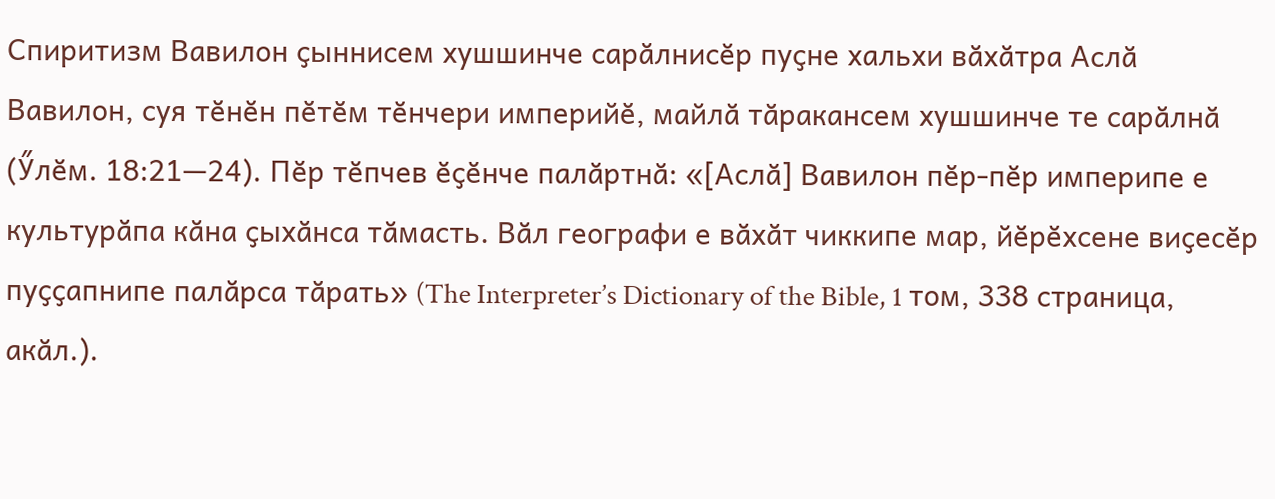Спиритизм Вавилон ҫыннисем хушшинче сарӑлнисӗр пуҫне хальхи вӑхӑтра Аслӑ Вавилон, суя тӗнӗн пӗтӗм тӗнчери империйӗ, майлӑ тӑракансем хушшинче те сарӑлнӑ (Ӳлӗм. 18:21—24). Пӗр тӗпчев ӗҫӗнче палӑртнӑ: «[Аслӑ] Вавилон пӗр-пӗр империпе е культурӑпа кӑна ҫыхӑнса тӑмасть. Вӑл географи е вӑхӑт чиккипе мар, йӗрӗхсене виҫесӗр пуҫҫапнипе палӑрса тӑрать» (The Interpreter’s Dictionary of the Bible, 1 том, 338 страница, акӑл.).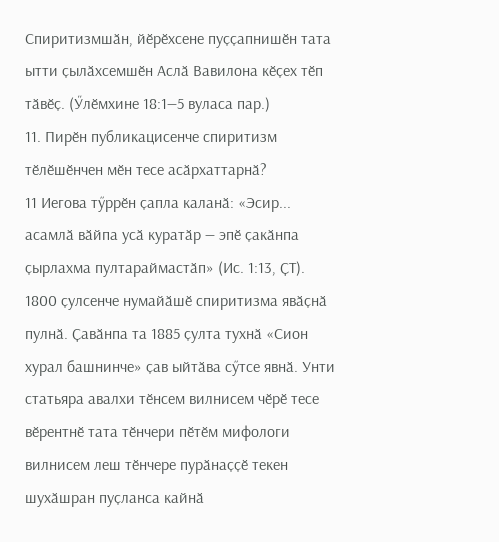Спиритизмшӑн, йӗрӗхсене пуҫҫапнишӗн тата ытти ҫылӑхсемшӗн Аслӑ Вавилона кӗҫех тӗп тӑвӗҫ. (Ӳлӗмхине 18:1—5 вуласа пар.)
11. Пирӗн публикацисенче спиритизм тӗлӗшӗнчен мӗн тесе асӑрхаттарнӑ?
11 Иегова тӳррӗн ҫапла каланӑ: «Эсир... асамлӑ вӑйпа усӑ куратӑр — эпӗ ҫакӑнпа ҫырлахма пултараймастӑп» (Ис. 1:13, ҪТ). 1800 ҫулсенче нумайӑшӗ спиритизма явӑҫнӑ пулнӑ. Ҫавӑнпа та 1885 ҫулта тухнӑ «Сион хурал башнинче» ҫав ыйтӑва сӳтсе явнӑ. Унти статьяра авалхи тӗнсем вилнисем чӗрӗ тесе вӗрентнӗ тата тӗнчери пӗтӗм мифологи вилнисем леш тӗнчере пурӑнаҫҫӗ текен шухӑшран пуҫланса кайнӑ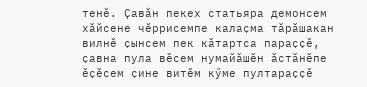тенӗ. Ҫавӑн пекех статьяра демонсем хӑйсене чӗррисемпе калаҫма тӑрӑшакан вилнӗ ҫынсем пек кӑтартса параҫҫӗ, ҫавна пула вӗсем нумайӑшӗн ӑстӑнӗпе ӗҫӗсем ҫине витӗм кӳме пултараҫҫӗ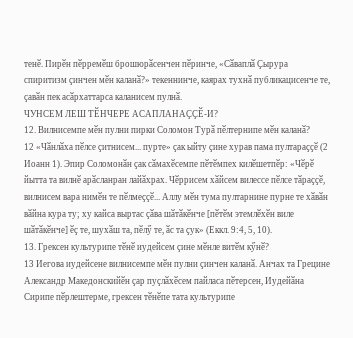тенӗ. Пирӗн пӗрремӗш брошюрӑсенчен пӗринче, «Сӑваплӑ Ҫырура спиритизм ҫинчен мӗн каланӑ?» текеннинче, каярах тухнӑ публикацисенче те, ҫавӑн пек асӑрхаттарса каланисем пулнӑ.
ЧУНСЕМ ЛЕШ ТӖНЧЕРЕ АСАПЛАНАҪҪӖ-И?
12. Вилнисемпе мӗн пулни пирки Соломон Турӑ пӗлтернипе мӗн каланӑ?
12 «Чӑнлӑха пӗлсе ҫитнисем... пурте» ҫак ыйту ҫине хурав пама пултараҫҫӗ (2 Иоанн 1). Эпир Соломонӑн ҫак сӑмахӗсемпе пӗтӗмпех килӗшетпӗр: «Чӗрӗ йытта та вилнӗ арӑсланран лайӑхрах. Чӗррисем хӑйсем вилессе пӗлсе тӑраҫҫӗ, вилнисем вара нимӗн те пӗлмеҫҫӗ... Аллу мӗн тума пултарнине пурне те хӑвӑн вӑйна кура ту; ху кайса выртас ҫӑва шӑтӑкӗнче [пӗтӗм этемлӗхӗн виле шӑтӑкӗнче] ӗҫ те, шухӑш та, пӗлӳ те, ӑс та ҫук» (Еккл. 9:4, 5, 10).
13. Грексен культурипе тӗнӗ иудейсем ҫине мӗнле витӗм кӳнӗ?
13 Иегова иудейсене вилнисемпе мӗн пулни ҫинчен каланӑ. Анчах та Грецине Александр Македонскийӗн ҫар пуҫлӑхӗсем пайласа пӗтерсен, Иудейӑна Сирипе пӗрлештерме, грексен тӗнӗпе тата культурипе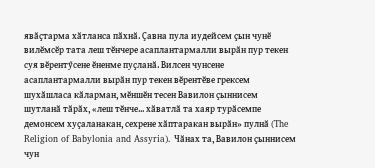явӑҫтарма хӑтланса пӑхнӑ. Ҫавна пула иудейсем ҫын чунӗ вилӗмсӗр тата леш тӗнчере асаплантармалли вырӑн пур текен суя вӗрентӳсене ӗненме пуҫланӑ. Вилсен чунсене асаплантармалли вырӑн пур текен вӗрентӗве грексем шухӑшласа кӑларман, мӗншӗн тесен Вавилон ҫыннисем шутланӑ тӑрӑх, «леш тӗнче... хӑватлӑ та хаяр турӑсемпе демонсем хуҫаланакан, сехрене хӑптаракан вырӑн» пулнӑ (The Religion of Babylonia and Assyria). Чӑнах та, Вавилон ҫыннисем чун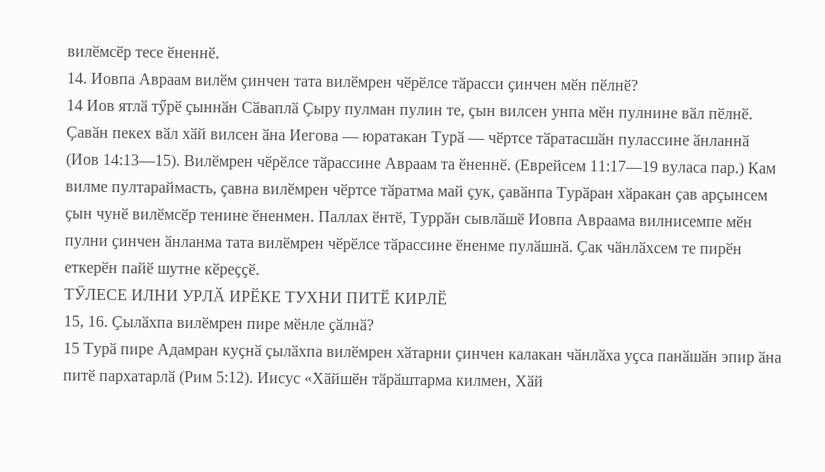вилӗмсӗр тесе ӗненнӗ.
14. Иовпа Авраам вилӗм ҫинчен тата вилӗмрен чӗрӗлсе тӑрасси ҫинчен мӗн пӗлнӗ?
14 Иов ятлӑ тӳрӗ ҫыннӑн Сӑваплӑ Ҫыру пулман пулин те, ҫын вилсен унпа мӗн пулнине вӑл пӗлнӗ. Ҫавӑн пекех вӑл хӑй вилсен ӑна Иегова — юратакан Турӑ — чӗртсе тӑратасшӑн пулассине ӑнланнӑ (Иов 14:13—15). Вилӗмрен чӗрӗлсе тӑрассине Авраам та ӗненнӗ. (Еврейсем 11:17—19 вуласа пар.) Кам вилме пултараймасть, ҫавна вилӗмрен чӗртсе тӑратма май ҫук, ҫавӑнпа Турӑран хӑракан ҫав арҫынсем ҫын чунӗ вилӗмсӗр тенине ӗненмен. Паллах ӗнтӗ, Туррӑн сывлӑшӗ Иовпа Авраама вилнисемпе мӗн пулни ҫинчен ӑнланма тата вилӗмрен чӗрӗлсе тӑрассине ӗненме пулӑшнӑ. Ҫак чӑнлӑхсем те пирӗн еткерӗн пайӗ шутне кӗреҫҫӗ.
ТӲЛЕСЕ ИЛНИ УРЛӐ ИРӖКЕ ТУХНИ ПИТӖ КИРЛӖ
15, 16. Ҫылӑхпа вилӗмрен пире мӗнле ҫӑлнӑ?
15 Турӑ пире Адамран куҫнӑ ҫылӑхпа вилӗмрен хӑтарни ҫинчен калакан чӑнлӑха уҫса панӑшӑн эпир ӑна питӗ пархатарлӑ (Рим 5:12). Иисус «Хӑйшӗн тӑрӑштарма килмен, Хӑй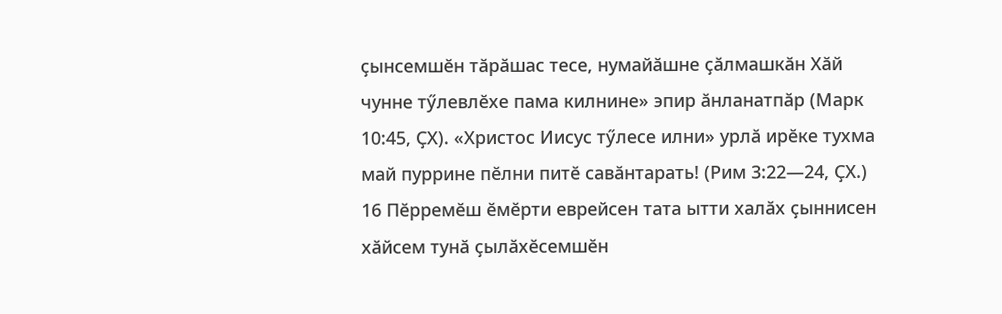ҫынсемшӗн тӑрӑшас тесе, нумайӑшне ҫӑлмашкӑн Хӑй чунне тӳлевлӗхе пама килнине» эпир ӑнланатпӑр (Марк 10:45, ҪХ). «Христос Иисус тӳлесе илни» урлӑ ирӗке тухма май пуррине пӗлни питӗ савӑнтарать! (Рим 3:22—24, ҪХ.)
16 Пӗрремӗш ӗмӗрти еврейсен тата ытти халӑх ҫыннисен хӑйсем тунӑ ҫылӑхӗсемшӗн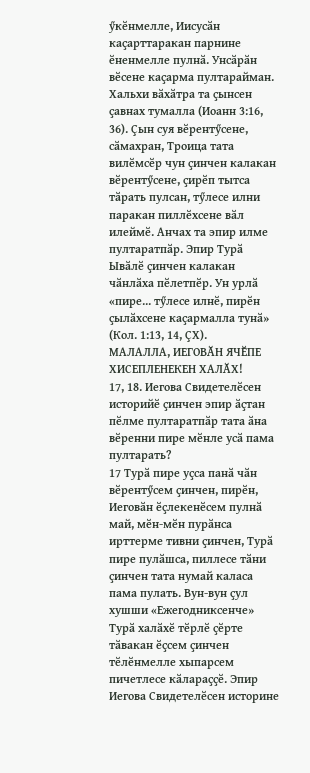ӳкӗнмелле, Иисусӑн каҫарттаракан парнине ӗненмелле пулнӑ. Унсӑрӑн вӗсене каҫарма пултарайман. Хальхи вӑхӑтра та ҫынсен ҫавнах тумалла (Иоанн 3:16, 36). Ҫын суя вӗрентӳсене, сӑмахран, Троица тата вилӗмсӗр чун ҫинчен калакан вӗрентӳсене, ҫирӗп тытса тӑрать пулсан, тӳлесе илни паракан пиллӗхсене вӑл илеймӗ. Анчах та эпир илме пултаратпӑр. Эпир Турӑ Ывӑлӗ ҫинчен калакан чӑнлӑха пӗлетпӗр. Ун урлӑ «пире... тӳлесе илнӗ, пирӗн ҫылӑхсене каҫармалла тунӑ» (Кол. 1:13, 14, ҪХ).
МАЛАЛЛА, ИЕГОВӐН ЯЧӖПЕ ХИСЕПЛЕНЕКЕН ХАЛӐХ!
17, 18. Иегова Свидетелӗсен историйӗ ҫинчен эпир ӑҫтан пӗлме пултаратпӑр тата ӑна вӗренни пире мӗнле усӑ пама пултарать?
17 Турӑ пире уҫса панӑ чӑн вӗрентӳсем ҫинчен, пирӗн, Иеговӑн ӗҫлекенӗсем пулнӑ май, мӗн-мӗн пурӑнса ирттерме тивни ҫинчен, Турӑ пире пулӑшса, пиллесе тӑни ҫинчен тата нумай каласа пама пулать. Вун-вун ҫул хушши «Ежегодниксенче» Турӑ халӑхӗ тӗрлӗ ҫӗрте тӑвакан ӗҫсем ҫинчен тӗлӗнмелле хыпарсем пичетлесе кӑлараҫҫӗ. Эпир Иегова Свидетелӗсен историне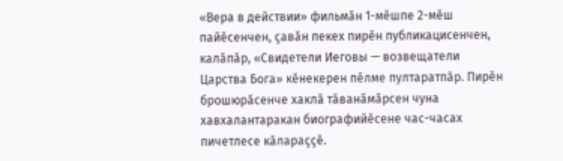«Вера в действии» фильмӑн 1-мӗшпе 2-мӗш пайӗсенчен, ҫавӑн пекех пирӗн публикацисенчен, калӑпӑр, «Свидетели Иеговы — возвещатели Царства Бога» кӗнекерен пӗлме пултаратпӑр. Пирӗн брошюрӑсенче хаклӑ тӑванӑмӑрсен чуна хавхалантаракан биографийӗсене час-часах пичетлесе кӑлараҫҫӗ.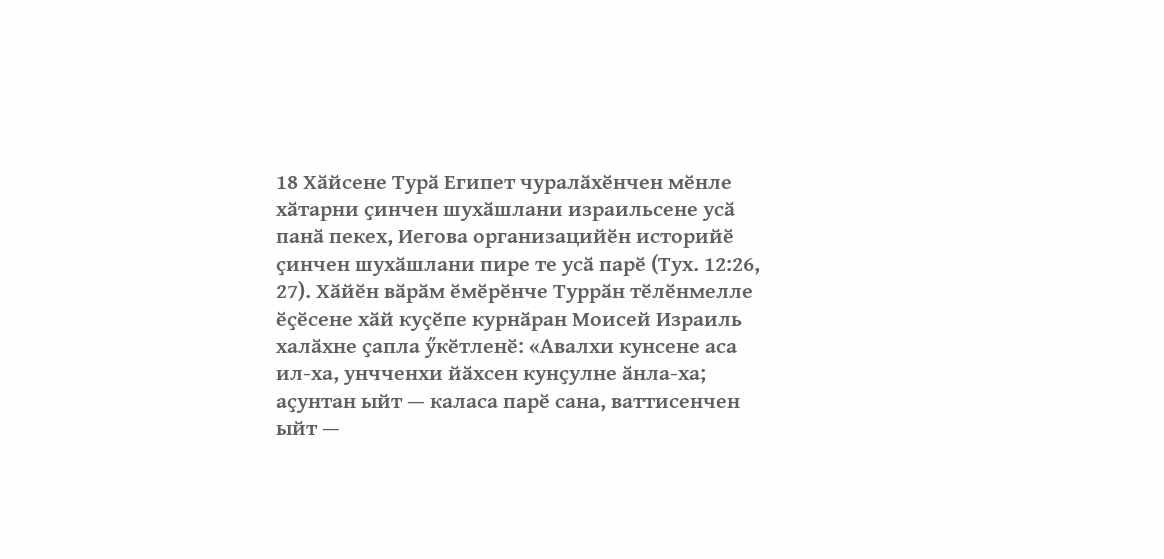18 Хӑйсене Турӑ Египет чуралӑхӗнчен мӗнле хӑтарни ҫинчен шухӑшлани израильсене усӑ панӑ пекех, Иегова организацийӗн историйӗ ҫинчен шухӑшлани пире те усӑ парӗ (Тух. 12:26, 27). Хӑйӗн вӑрӑм ӗмӗрӗнче Туррӑн тӗлӗнмелле ӗҫӗсене хӑй куҫӗпе курнӑран Моисей Израиль халӑхне ҫапла ӳкӗтленӗ: «Авалхи кунсене аса ил-ха, унчченхи йӑхсен кунҫулне ӑнла-ха; аҫунтан ыйт — каласа парӗ сана, ваттисенчен ыйт —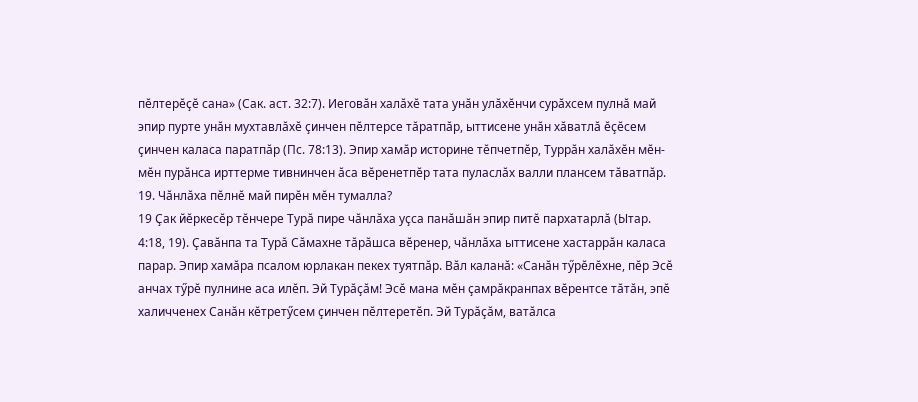пӗлтерӗҫӗ сана» (Сак. аст. 32:7). Иеговӑн халӑхӗ тата унӑн улӑхӗнчи сурӑхсем пулнӑ май эпир пурте унӑн мухтавлӑхӗ ҫинчен пӗлтерсе тӑратпӑр, ыттисене унӑн хӑватлӑ ӗҫӗсем ҫинчен каласа паратпӑр (Пс. 78:13). Эпир хамӑр историне тӗпчетпӗр, Туррӑн халӑхӗн мӗн-мӗн пурӑнса ирттерме тивнинчен ӑса вӗренетпӗр тата пуласлӑх валли плансем тӑватпӑр.
19. Чӑнлӑха пӗлнӗ май пирӗн мӗн тумалла?
19 Ҫак йӗркесӗр тӗнчере Турӑ пире чӑнлӑха уҫса панӑшӑн эпир питӗ пархатарлӑ (Ытар. 4:18, 19). Ҫавӑнпа та Турӑ Сӑмахне тӑрӑшса вӗренер, чӑнлӑха ыттисене хастаррӑн каласа парар. Эпир хамӑра псалом юрлакан пекех туятпӑр. Вӑл каланӑ: «Санӑн тӳрӗлӗхне, пӗр Эсӗ анчах тӳрӗ пулнине аса илӗп. Эй Турӑҫӑм! Эсӗ мана мӗн ҫамрӑкранпах вӗрентсе тӑтӑн, эпӗ халичченех Санӑн кӗтретӳсем ҫинчен пӗлтеретӗп. Эй Турӑҫӑм, ватӑлса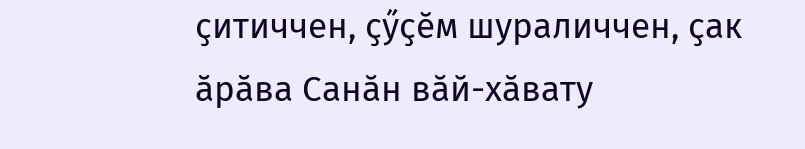ҫитиччен, ҫӳҫӗм шураличчен, ҫак ӑрӑва Санӑн вӑй-хӑвату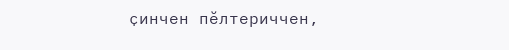ҫинчен пӗлтериччен,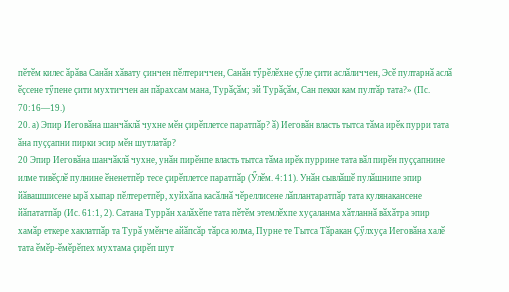пӗтӗм килес ӑрӑва Санӑн хӑвату ҫинчен пӗлтериччен, Санӑн тӳрӗлӗхне ҫӳле ҫити аслӑличчен, Эсӗ пултарнӑ аслӑ ӗҫсене тӳпене ҫити мухтиччен ан пӑрахсам мана, Турӑҫӑм; эй Турӑҫӑм, Сан пекки кам пултӑр тата?» (Пс. 70:16—19.)
20. а) Эпир Иеговӑна шанчӑклӑ чухне мӗн ҫирӗплетсе паратпӑр? ӑ) Иеговӑн власть тытса тӑма ирӗк пурри тата ӑна пуҫҫапни пирки эсир мӗн шутлатӑр?
20 Эпир Иеговӑна шанчӑклӑ чухне, унӑн пирӗнпе власть тытса тӑма ирӗк пуррине тата вӑл пирӗн пуҫҫапнине илме тивӗҫлӗ пулнине ӗненетпӗр тесе ҫирӗплетсе паратпӑр (Ӳлӗм. 4:11). Унӑн сывлӑшӗ пулӑшнипе эпир йӑвашшисене ырӑ хыпар пӗлтеретпӗр, хуйхӑпа касӑлнӑ чӗреллисене лӑплантаратпӑр тата кулянакансене йӑпататпӑр (Ис. 61:1, 2). Сатана Туррӑн халӑхӗпе тата пӗтӗм этемлӗхпе хуҫаланма хӑтланнӑ вӑхӑтра эпир хамӑр еткере хаклатпӑр та Турӑ умӗнче айӑпсӑр тӑрса юлма, Пурне те Тытса Тӑракан Ҫӳлхуҫа Иеговӑна халӗ тата ӗмӗр-ӗмӗрӗпех мухтама ҫирӗп шут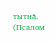тытнӑ. (Псалом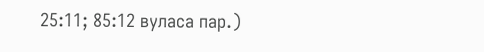25:11; 85:12 вуласа пар.)